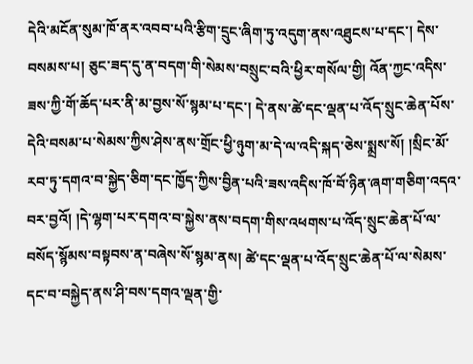དེའི་མངོན་སུམ་ཁོ་ནར་འབབ་པའི་རྩིག་དྲུང་ཞིག་ཏུ་འདུག་ནས་འཐུངས་པ་དང་། དེས་བསམས་པ། ཅུང་ཟད་དུ་ན་བདག་གི་སེམས་བསྲུང་བའི་ཕྱིར་གསོལ་གྱི། འོན་ཀྱང་འདིས་ཟས་ཀྱི་གོ་ཆོད་པར་ནི་མ་བྱས་སོ་སྙམ་པ་དང་། དེ་ནས་ཚེ་དང་ལྡན་པ་འོད་སྲུང་ཆེན་པོས་དེའི་བསམ་པ་སེམས་ཀྱིས་ཤེས་ནས་གྲོང་ཕྱི་ཉུག་མ་དེ་ལ་འདི་སྐད་ཅེས་སྨྲས་སོ། །སྲིང་མོ་རབ་ཏུ་དགའ་བ་སྐྱེད་ཅིག་དང་ཁྱོད་ཀྱིས་བྱིན་པའི་ཟས་འདིས་ཁོ་བོ་ཉིན་ཞག་གཅིག་འདའ་བར་བྱའོ། །དེ་ལྷག་པར་དགའ་བ་སྐྱེས་ནས་བདག་གིས་འཕགས་པ་འོད་སྲུང་ཆེན་པོ་ལ་བསོད་སྙོམས་བསྟབས་ན་བཞེས་སོ་སྙམ་ནས། ཚེ་དང་ལྡན་པ་འོད་སྲུང་ཆེན་པོ་ལ་སེམས་དང་བ་བསྐྱེད་ནས་ཤི་བས་དགའ་ལྡན་གྱི་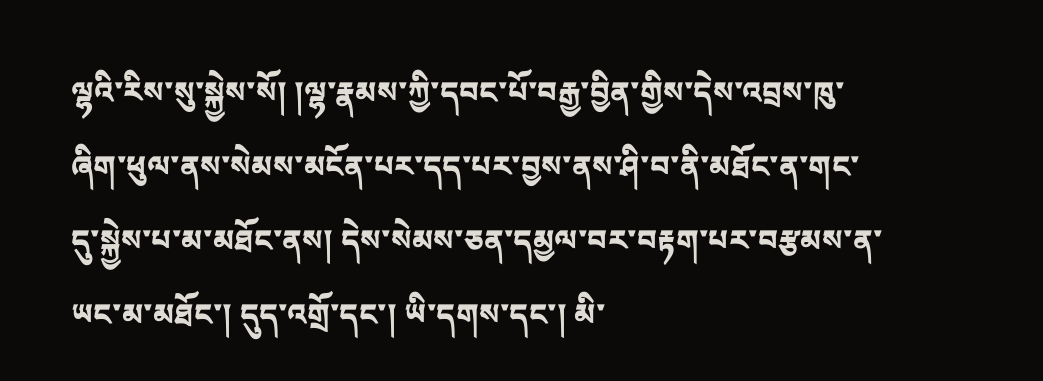ལྷའི་རིས་སུ་སྐྱེས་སོ། །ལྷ་རྣམས་ཀྱི་དབང་པོ་བརྒྱ་བྱིན་གྱིས་དེས་འབྲས་ཁུ་ཞིག་ཕུལ་ནས་སེམས་མངོན་པར་དད་པར་བྱས་ནས་ཤི་བ་ནི་མཐོང་ན་གང་དུ་སྐྱེས་པ་མ་མཐོང་ནས། དེས་སེམས་ཅན་དམྱལ་བར་བརྟག་པར་བརྩམས་ན་ཡང་མ་མཐོང་། དུད་འགྲོ་དང་། ཡི་དགས་དང་། མི་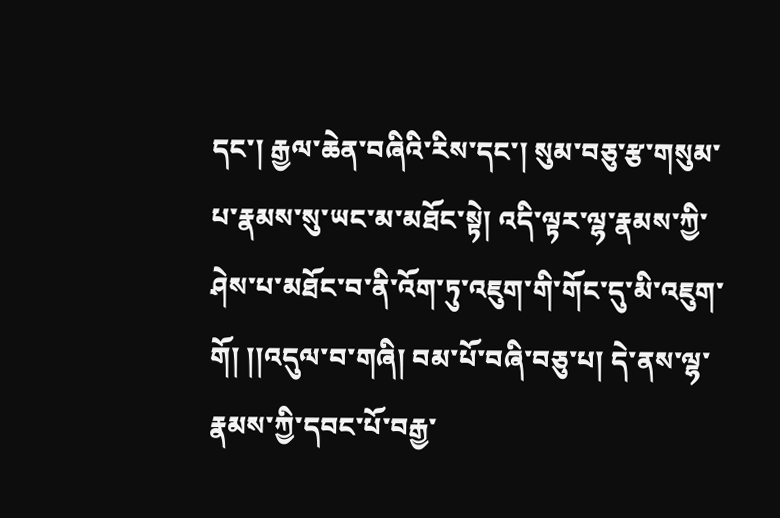དང་། རྒྱལ་ཆེན་བཞིའི་རིས་དང་། སུམ་བཅུ་རྩ་གསུམ་པ་རྣམས་སུ་ཡང་མ་མཐོང་སྟེ། འདི་ལྟར་ལྷ་རྣམས་ཀྱི་ཤེས་པ་མཐོང་བ་ནི་འོག་ཏུ་འཇུག་གི་གོང་དུ་མི་འཇུག་གོ། །།འདུལ་བ་གཞི། བམ་པོ་བཞི་བཅུ་པ། དེ་ནས་ལྷ་རྣམས་ཀྱི་དབང་པོ་བརྒྱ་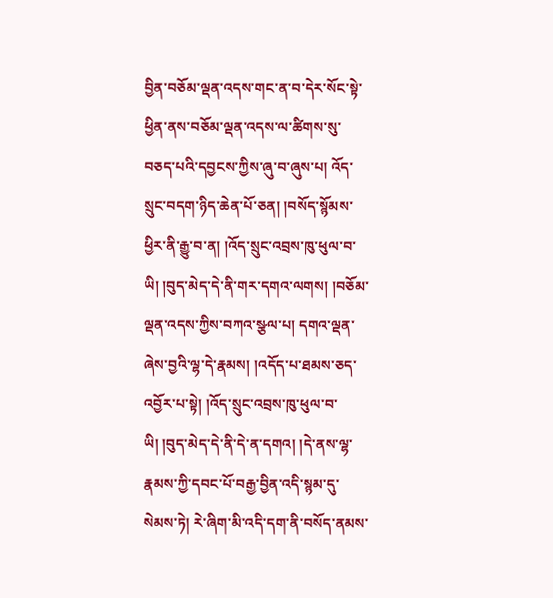བྱིན་བཅོམ་ལྡན་འདས་གང་ན་བ་དེར་སོང་སྟེ་ཕྱིན་ནས་བཅོམ་ལྡན་འདས་ལ་ཚིགས་སུ་བཅད་པའི་དབྱངས་ཀྱིས་ཞུ་བ་ཞུས་པ། འོད་སྲུང་བདག་ཉིད་ཆེན་པོ་ཅན། །བསོད་སྙོམས་ཕྱིར་ནི་རྒྱུ་བ་ན། །འོད་སྲུང་འབྲས་ཁུ་ཕུལ་བ་ཡི། །བུད་མེད་དེ་ནི་གར་དགའ་ལགས། །བཅོམ་ལྡན་འདས་ཀྱིས་བཀའ་སྩལ་པ། དགའ་ལྡན་ཞེས་བྱའི་ལྷ་དེ་རྣམས། །འདོད་པ་ཐམས་ཅད་འབྱོར་པ་སྟེ། །འོད་སྲུང་འབྲས་ཁུ་ཕུལ་བ་ཡི། །བུད་མེད་དེ་ནི་དེ་ན་དགའ། །དེ་ནས་ལྷ་རྣམས་ཀྱི་དབང་པོ་བརྒྱ་བྱིན་འདི་སྙམ་དུ་སེམས་ཏེ། རེ་ཞིག་མི་འདི་དག་ནི་བསོད་ནམས་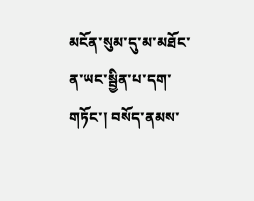མངོན་སུམ་དུ་མ་མཐོང་ན་ཡང་སྦྱིན་པ་དག་གཏོང་། བསོད་ནམས་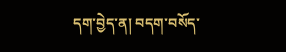དག་བྱེད་ན། བདག་བསོད་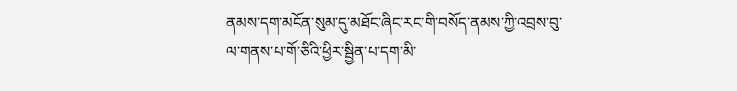ནམས་དག་མངོན་སུམ་དུ་མཐོང་ཞིང་རང་གི་བསོད་ནམས་ཀྱི་འབྲས་བུ་ལ་གནས་པ་གོ་ཅིའི་ཕྱིར་སྦྱིན་པ་དག་མི་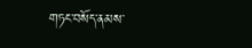གཏང་བསོད་ནམས་